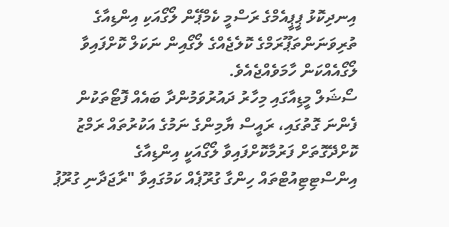އިނދިކޮޅު ޕީޕީއެމްގެ ރަސްމީ ކެމްޕޭން ލޯގޯއަކި އިންޑިއާގެ ތުރިވަނަންތަޕޫރަމްގެ ކޮލެޖެއްގެ ލޯގޯއިން ނަކަލް ކޮށްފައިވާ ލޯގޯއެއްކަން ހާމަވެއްޖެއެވެ.
ސޯޝަލް މީޑިއާގައި މިހާރު ދައުރުވަމުންދާ ބައެއް ފޮޓޯތަކުން ފެންނަ ގޮތުގައި، ރައީސް ޔާމިންގެ ނަމުގެ އަކުރުތައް ރަމްޒު ކޮށްދޭގޮތަށް ފަރުމާކޮށްފައިވާ ލޯގޯއަކީ އިންޑިއާގެ އިންސްޓިޓިއުޓްތައް ހިންގާ ގުރޫޕެއް ކަމުގައިވާ "ރާޖަދާނި ގުރޫޕު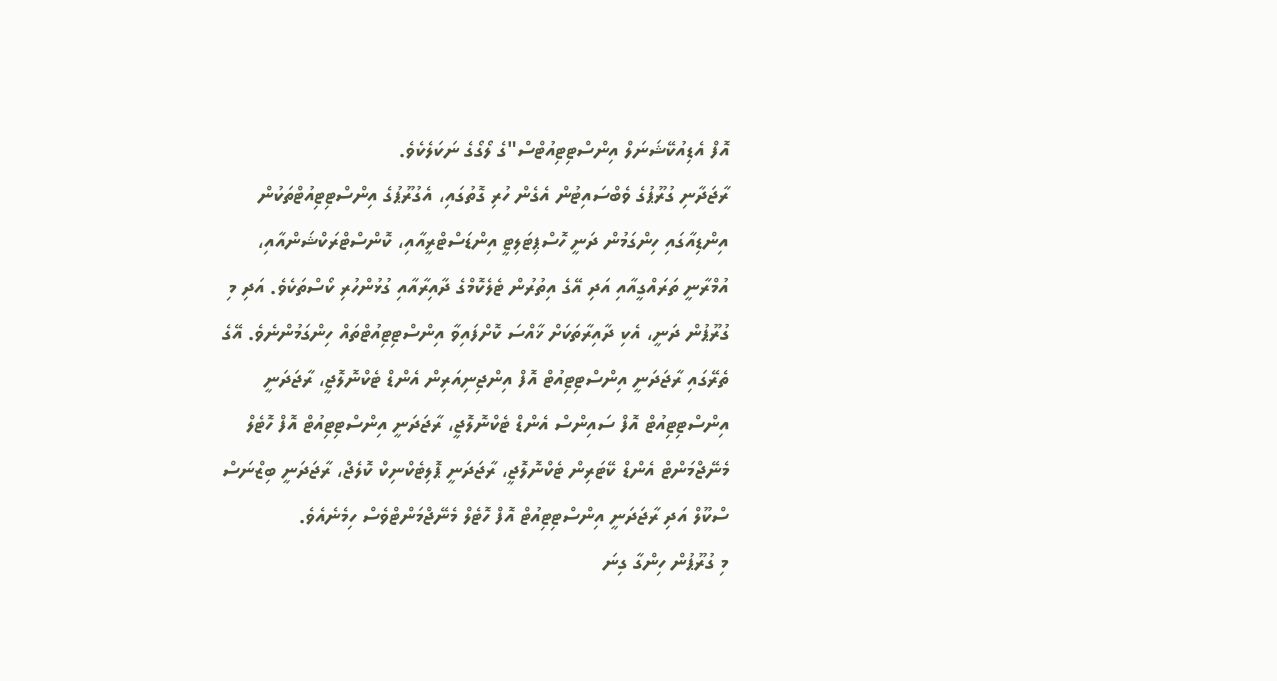އޮފް އެޑިއުކޭޝަނަލް އިންސްޓިޓިއުޓްސް"ގެ ލޯގޯގެ ނަކަލެކެވެ.
ރާޖަދާނި ގުރޫޕުގެ ވެބްސައިޓުން އެގެން ހުރި ގޮތުގައި، އެގުރޫޕުގެ އިންސްޓިޓިއުޓްތަކުން އިންޑިއާގައި ހިންގަމުން ދަނީ ހޮސްޕިޓަލިޓީ އިންޑަސްޓްރީއާއި، ކޮންސްޓްރަކްޝަންއާއި، އުމްރާނީ ތަރައްގީއާއި އަދި އޭގެ އިތުރުން ޓެލެކޮމްގެ ދާއިރާއާއި ގުޅުންހުރި ކޯސްތަކެވެ. އަދި މި ގުރޫޕުން ދަނީ، އެކި ދާއިރާތަކަށް ޚާއްސަ ކޮށްފައިވާ އިންސްޓިޓިއުޓްތައް ހިންގަމުންނެވެ. އޭގެ ތެރޭގައި ރާޖަދަނީ އިންސްޓިޓިއުޓް އޮފް އިންޖިނިއަރިން އެންޑް ޓެކްނޮލޮޖީ، ރާޖަދަނީ އިންސްޓިޓިއުޓް އޮފް ސައިންސް އެންޑް ޓެކްނޮލޮޖީ، ރާޖަދަނީ އިންސްޓިޓިއުޓް އޮފް ހޮޓެލް މެނޭޖްމަންޓް އެންޑް ކޭޓަރިން ޓެކްނޮލޮޖީ، ރާޖަދަނީ ޕޮލިޓެކްނިކް ކޮލެޖް، ރާޖަދަނީ ބިޒްނަސް ސްކޫލް އަދި ރާޖަދަނީ އިންސްޓިޓިއުޓް އޮފް ހޮޓެލް މެނޭޖްމަންޓްވެސް ހިމެނެއެވެ.
މި ގުރޫޕުން ހިންގާ ގިނަ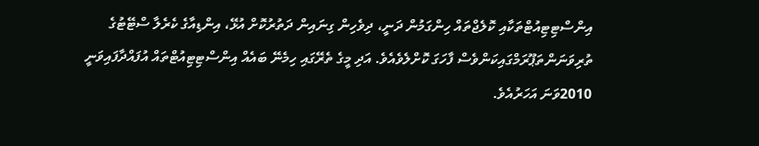އިންސްޓިޓިއުޓްތަކާއި ކޮލެޖްތައް ހިންގަމުން ދަނީ، ދިވެހިން ގިނައިން ދަތުރުކޮށް އުޅޭ، އިންޑިއާގެ ކެރެލާ ސްޓޭޓުގެ ތުރިވަނަންތަޕޫރަމްގައިކަންވެސް ފާހަގަ ކޮށްލެވެއެވެ. އަދި މީގެ ތެރޭގައި ހިމެނޭ ބައެއް އިންސްޓިޓިއުޓްތައް އުފައްދާފައިވަނީ 2010ވަނަ އަހަރުއެވެ.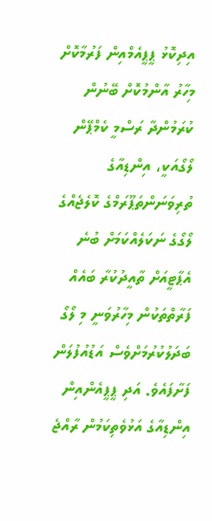އިދިކޮޅު ޕީޕީއެމްއިން ފަރުމާކޮށް މިހާރު އާންމުކޮށް ބޭނުން ކުރަމުންދާ ރަސްމީ ކެމްޕޭން ލޯގޯއަކީ، އިންޑިއާގެ ތުރިވަނަންތަޕޫރަމްގެ ކޮލެޖެއްގެ ލޯގޯގެ ނަކަލެއްކަމަށް ބުނެ އެޕާޓީއަށް ތާއީދުކުރާ ބައެއް ފަރާތްތަކުން މިހާރުވަނީ މި ލޯގޯ ބަދަލުކުރުމަށްވެސް އަޑުއުފުލަން ފަށާފައެވެ. އަދި ޕީޕީއެންއިން އިންޑިއާގެ އަޅުވެތިކަމުން ރާއްޖެ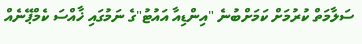ސަލާމަތް ކުރުމަށް ކަމަށްބުނެ "އިންޑިއާ އައުޓު"ގެ ނަމުގައި ޚާއްސަ ކެމްޕޭނެއް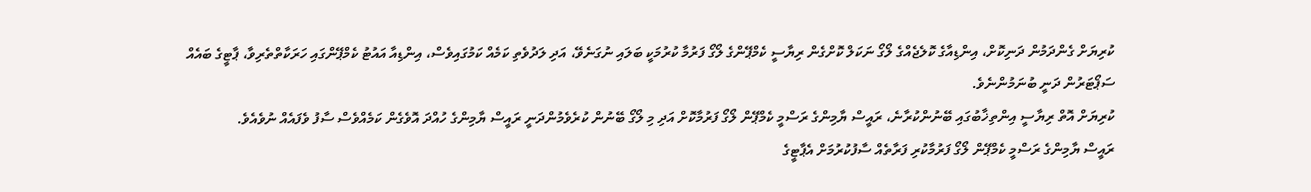ކުރިޔަށް ގެންދަމުން ދަނިކޮށް، އިންޑިއާގެ ކޮލެޖެއްގެ ލޯގޯ ނަކަލް ކޮށްގެން ރިޔާސީ ކެމްޕޭންގެ ލޯގޯ ފަރުމާ ކުރުމަކީ ބަލައި ނުގަނެވޭ، އަދި ލަދުވެތި ކަމެއް ކަމުގައިވެސް، އިންޑިއާ އައުޓު ކެމްޕޭންގައި ހަރަކާތްތެރިވާ، ޕާޓީގެ ބައެއް ސަޕޯޓަރުން ދަނީ ބުނަމުންނެވެ.
ކުރިޔަށް އޮތް ރިޔާސީ އިންތިޚާބުގައި ބޭނުންކުރާނެ، ރައީސް ޔާމިންގެ ރަސްމީ ކެމްޕޭން ލޯގޯ ފަރުމާކޮށް އަދި މި ލޯގޯ ބޭނުން ކުރެވެމުންދަނީ ރައީސް ޔާމިންގެ ހުއްދަ އޮވެގެން ކަމެއްވެސް ސާފު ވެފައެއް ނުވެއެވެ.
ރައީސް ޔާމިންގެ ރަސްމީ ކެމްޕޭން ލޯގޯ ފަރުމާކުރި ފަރާތެއް ސާފުކުރުމަށް އެޕާޓީގެ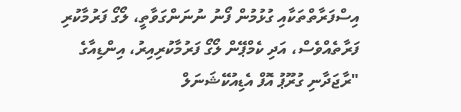އިސްފަރާތްތަކާއި ގުޅުމުން ފޯނު ނުނަންގަވާތީ، ލޯގޯ ފަރުމާކުރި ފަރާތެއްވެސް، އަދި ކެމްޕޭން ލޯގޯ ފަރުމާކުރިއިރު، އިންޑިއާގެ "ރާޖަދާނި ގުރޫޕު އޮފް އެޑިއުކޭޝަނަލް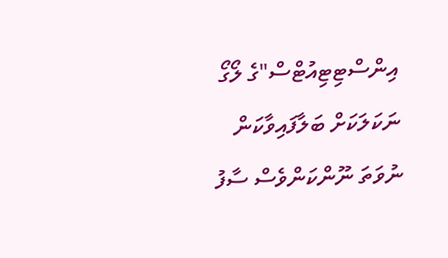އިންސްޓިޓިއުޓްސް"ގެ ލޯގޯ ނަކަލަކަށް ބަލާފައިވާކަން ނުވަތަ ނޫންކަންވެސް ސާފު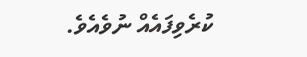ކުރެވިފައެއް ނުވެއެވެ.